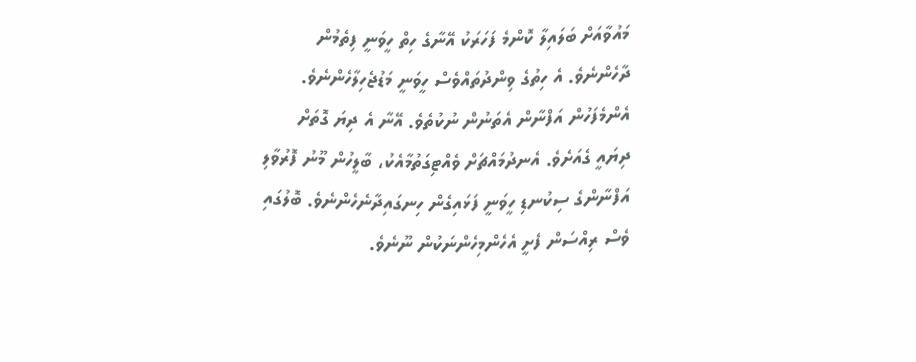މައުވާއަށް ބަލައިލާ ކޮންމެ ފަހަރަކު އޭނާގެ ހިތް ހީވަނީ ފިތެމުން ދާހެންނެވެ. އެ ހިތުގެ ވިންދުތައްވެސް ހީވަނީ މަޑުޖެހިލާހެންނެވެ.
އެންމެފަހުން އަފްނާން އެތަނުން ނުކުތެވެ. އޭނާ އެ ދިޔަ ގޮތަށް ދިޔައީ ގެއަށެވެ. އެނދުމައްޗަށް ވެއްޓިގަތުމާއެކު، ބާލީހުން މޫނު ފޮރުވާލި އަފްނާންގެ ސިކުނޑި ހީވަނީ ފަޅައިގެން ހިނގައިދާނެހެންނެވެ. ބޮލުގައި ވެސް ރިއްސަން ފެށީ އެހެންމިހެންނަކުން ނޫނެވެ.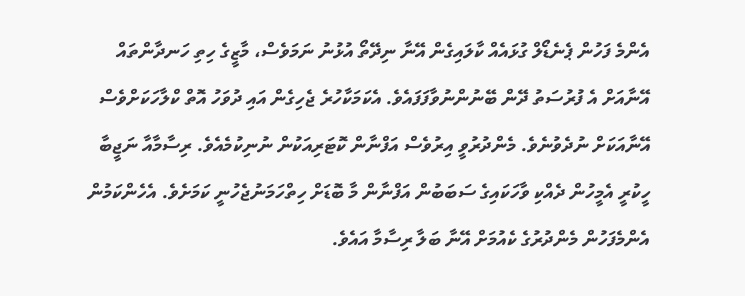އެންމެ ފަހުން ޕެނެޑޯލް ގުޅައެއް ކާލައިގެން އޭނާ ނިދޭތޯ އުޅުނު ނަމަވެސް، މާޒީގެ ހިތި ހަނދާންތައް އޭނާއަށް އެ ފުރުސަތު ދޭން ބޭނުންނުވާފަފައެވެ. އެކަމަކާހުރެ ޖެހިގެން އައި ދުވަހު އޮތް ކްލާހަކަށްވެސް އޭނާއަކަށް ނުދެވުނެވެ. މެންދުރުވީ އިރުވެސް އަފްނާން ކޮޓަރިއަކުން ނުނިކުމެއެވެ. ރިސާމާއާ ނަޖީބާ ހީކުރީ އެމީހުން ދެއްކި ވާހަކައިގެ ސަބަބުން އަފްނާން މާ ބޮޑަށް ހިތްހަމަނުޖެހުނީ ކަމަށެވެ. އެހެންކަމުން އެންމެފަހުން މެންދުރުގެ ކެއުމަށް އޭނާ ބަލާ ރިސާމާ އައެވެ.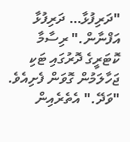"ދަރިފުޅާ… ދަރިފުޅާ އަފްނާން." ރިސާމާ ކޮޓަރީގެ ދޮރުގައި ޓަކި ޖަހާލަމުން ގޮވަން ފެށިއެވެ.
"ވަދޭ." އެތެރެއިން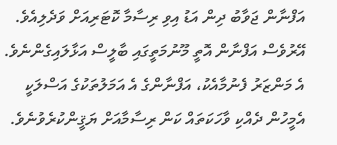އަފްނާން ޖަވާބު ދިން އަޑު އިވި ރިސާމާ ކޮޓަރިއަށް ވަދެލިއެވެ. އޭރުވެސް އަފްނާން އޮތީ މޫނުމަތީގައި ބާލީސް އަޅާލައިގެންނެވެ. އެ މަންޒަރު ފެނުމާއެކު، އަފްނާންގެ އެ އަމަލުތަކުގެ އަސްލަކީ އެމީހުން ދެއްކި ވާހަކަތައް ކަން ރިސާމާއަށް ޔަޤީންކުރެވުނެވެ.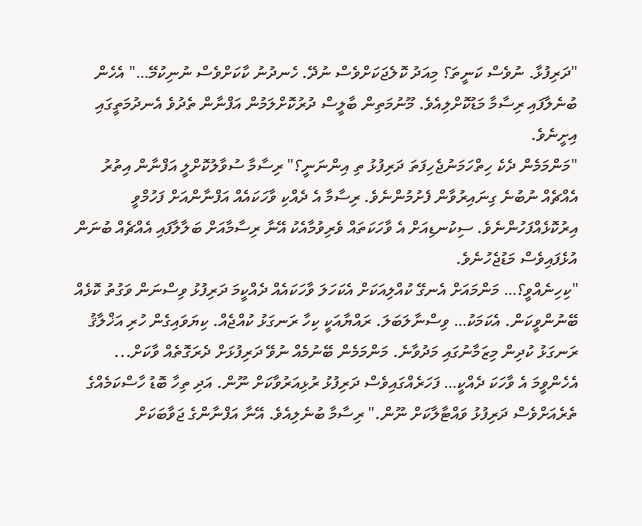"ދަރިފުޅާ. ނުވެސް ކަނީތަ؟ މިއަދު ކޮލެޖަކަށްވެސް ނުދޭ. ހެނދުނު ކާކަށްވެސް ނުނިކުމޭ…" އެހެން ބުނެލާފައި ރިސާމާ މަޑުކޮށްލިއެވެ. މޫނުމަތިން ބާލީސް ދުރުކޮށްލަމުން އަފްނާން ތެދުވެ އެނދުމަތީގައި އިށީނެވެ.
"މަންމަމެން ދެކެ ހިތްހަމަނުޖެހިފަތަ ދަރިފުޅު ތި އިންނަނީ؟" ރިސާމާ ސުވާލުކޮށްލީ އަފްނާން އިތުރު އެއްޗެއް ނުބުނެ ގިނައިރުވާން ފެށުމުންނެވެ. ރިސާމާ އެ ދެއްކި ވާހަކައެއް އަފްނާންއަށް ފަހުމްވީ އިރުކޮޅެއްފަހުންނެވެ. ސިކުނޑިއަށް އެ ވާހަކަތައް ވެރިވުމާއެކު އޭނާ ރިސާމާއަށް ބަލާލާފައި އެއްޗެއް ބުނަން އުޅެފައިވެސް މަޑުޖެހުނެވެ.
"ކިހިނެއްވީ؟… މަންމައަށް އެނގޭ ކުއްލިއަކަށް އެކަހަލަ ވާހަކައެއް ދެއްކީމަ ދަރިފުޅު ވިސްނަން ވަގުތު ކޮޅެއް ބޭނުންވީކަން. އެކަމަކު… ވިސްނާލަބަލަ. ރައްޔާއަކީ ކިހާ ރަނގަޅު ކުއްޖެއް. ކިޔަވައިގެން ހުރި އަޚްލާޤު ރަނގަޅު ކުދިން މިޒަމާނުގައި މަދުވާނެ. މަންމަމެން ބޭނުމެއް ނުވޭ ދަރިފުޅަށް ދެރަގޮތެއް ވާކަށް... އެހެންވީމަ އެ ވާހަކަ ދެއްކީ… ފަހަރެއްގައިވެސް ދަރިފުޅު ރުޅިއަރުވާކަށް ނޫން. އަދި ތިހާ ބޮޑު ހާސްކަމެއްގެ ތެރެއަށްވެސް ދަރިފުޅު ވައްޓާލާކަށް ނޫން." ރިސާމާ ބުނެލިއެވެ. އޭނާ އަފްނާންގެ ޖަވާބަކަށް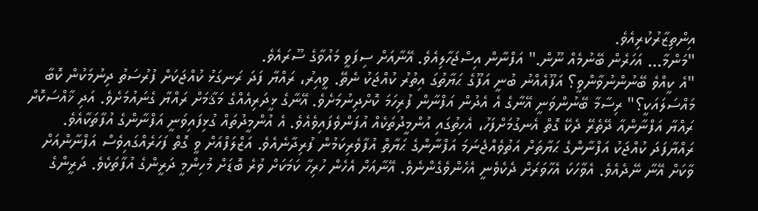އިންތިޒާރުކުރިއެވެ.
"މަންމާ… އަހަރެން ބޭނުމެއް ނޫން." އަފްނާން އިސްޖަހާލިއެވެ. އޭނާއަށް ސިފަވީ މައުވާގެ ސޫރައެވެ.
"އެ ކީއްވެ ބޭނުންނުވާންވީ؟ އަފޫއެއްނު ބުނީ އަފޫގެ ޙަޔާތުގަ އިތުރު ކުއްޖަކު ނެތޭ. ވީއިރު، ރައްޔާ ފަދަ ރަނގަޅު ކުއްޖަކަށް ފުރުސަތު ދިނުމަކުން ކޮބާ މައްސަލައަކީ؟" ރިސާމާ ބޭނުންވަނީ އޭނާގެ އެ އެދުން އަފްނާން ފުރިހަމަ ކޮށްދިނުމަށެވެ. އޭނާގެ ޅީދަރިއެއްގެ މަޤާމަށް ރައްޔާ ގެނައުމަށެވެ. އަދި ޚާއްސަކޮށް ރައްޔާ އަފްނާންއާ ދޭތެރޭ ދެކޭ ގޮތް އެނގުމަށްފަހު، އެހިތުގައި އުންމީދުތަކެއް އުފަންވެފައިވެއެވެ. އެ އުންމީދުތައް ގުޅިފައިވަނީ އަފްނާންގެ އުފާތަކާއެވެ. ރައްޔާފަދަ ކުއްޖަކު އަފްނާންގެ ޙަޔާތަށް އަތުވެއްޖެނަމަ އަފްނާންގެ ޙަޔާތް އުފާވެރިކަމުން ފުރިދާނެއެވެ. އަޒްލަފްއަށް ވީ ގޮތް ފަހަރެއްގައިވެސް އަފްނާންއަށް ވާކަށް އޭނާ ނޭދެއެވެ. އެވާހަކަ އެހާވަރަށް ދެކެވެނީ އެހެންވެގެންނެވެ. އޭނާއަށް އެހެން ހުރިހާ ކަމަކަށް ވުރެ ބޮޑަށް މުހިންމީ ދަރީންގެ އުފާތަކެވެ. ދަރީންގެ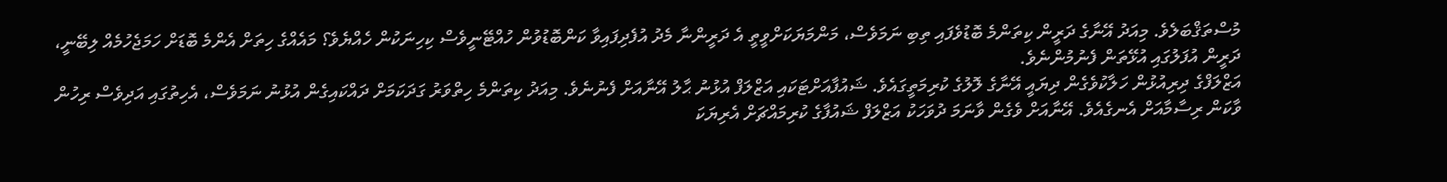މުސްތަޤްބަލެވެ. މިއަދު އޭނާގެ ދަރީން ކިތަންމެ ބޮޑުވެފައި ތިބި ނަމަވެސް، މަންމަޔަކަށްވީތީ އެ ދަރީންނާ މެދު އުފެދިފައިވާ ކަންބޮޑުވުން ހުއްޓޭނީވެސް ކިހިނަކުން ހެއްޔެވެ؟ މައެއްގެ ހިތަށް އެންމެ ބޮޑަށް ހަމަޖެހުމެއް ލިބޭނީ، ދަރީން އުފަލުގައި އުޅޭތަން ފެނުމުންނެވެ.
އަޒްލަފްގެ ދިރިއުޅުން ހަލާކުވެގެން ދިޔައީ އޭނާގެ ލޮލުގެ ކުރިމަތީގައެވެ. ޝައުފާއަށްޓަކައި އަޒްލަފް އުޅުނު ޙާލު އޭނާއަށް ފެނުނެވެ. މިއަދު ކިތަންމެ ހިތްވަރު ގަދަކަމަށް ދައްކައިގެން އުޅުނު ނަމަވެސް، އެހިތުގައި އަދިވެސް ރިހުން ވާކަން ރިސާމާއަށް އެނގެއެވެ. އޭނާއަށް ވެގެން ވާނަމަ ދުވަހަކު އަޒްލަފް ޝައުފާގެ ކުރިމައްޗަށް އެރިޔަކަ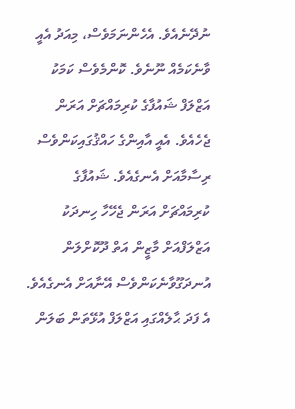ނުދޭނެއެވެ. އެހެންނަމަވެސް، މިއަދު އެއީ ވާނެކަމެއް ނޫނެވެ. ކޮންމެވެސް ކަމަކު އަޒްލަފް ޝައުފާގެ ކުރިމައްޗަށް އަރަން ޖެހެއެވެ. އެއީ އާއިންގެ ހައްޤުގައިކަންވެސް ރިސާމާއަށް އެނގެއެވެ. ޝައުފާގެ ކުރިމައްޗަށް އަރަން ޖެހޭހާ ހިނދަކު އަޒްލަފްއަށް މާޒީން އަތް ދޫކޮށްލަން އުނދަގޫވާނެކަންވެސް އޭނާއަށް އެނގެއެވެ. އެ ފަދަ ޙާލެއްގައި އަޒްލަފް އުޅޭތަން ބަލަން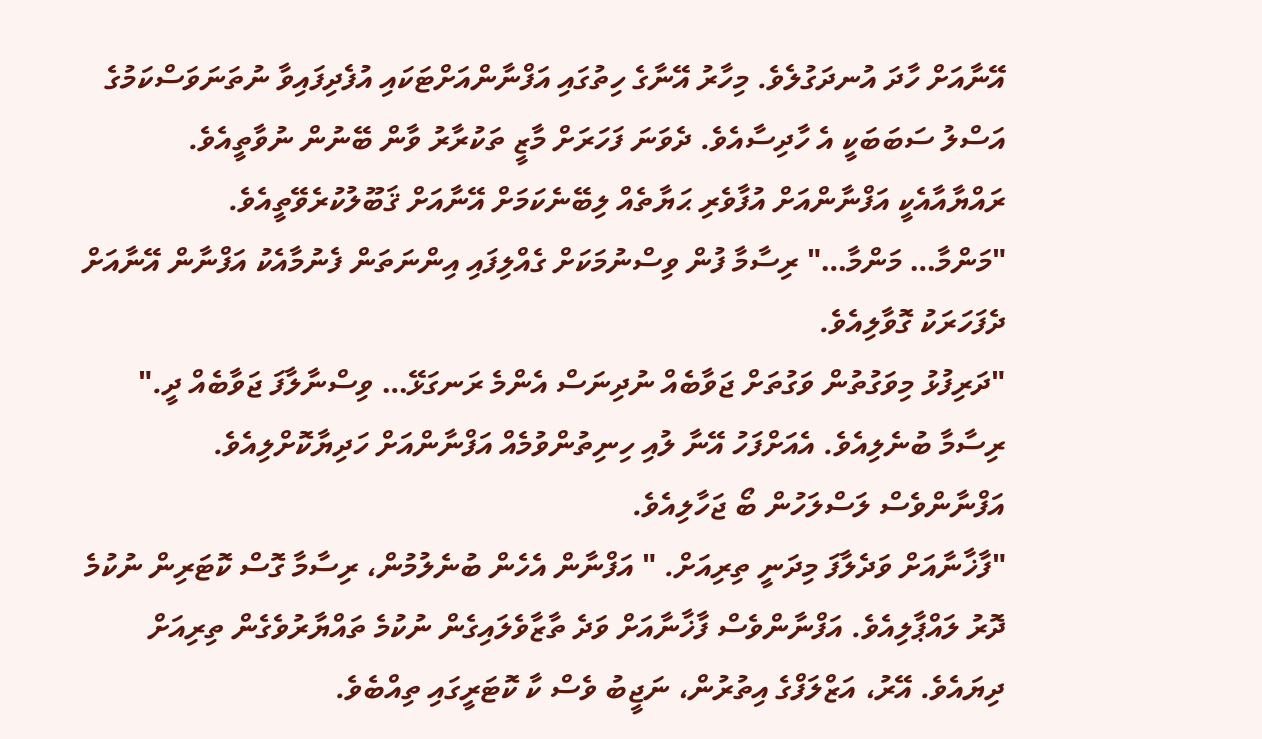އޭނާއަށް ހާދަ އުނދަގުލެވެ. މިހާރު އޭނާގެ ހިތުގައި އަފްނާންއަށްޓަކައި އުފެދިފައިވާ ނުތަނަވަސްކަމުގެ އަސްލު ސަބަބަކީ އެ ހާދިސާއެވެ. ދެވަނަ ފަހަރަށް މާޒީ ތަކުރާރު ވާން ބޭނުން ނުވާތީއެވެ. ރައްޔާއާއެކީ އަފްނާންއަށް އުފާވެރި ޙަޔާތެއް ލިބޭނެކަމަށް އޭނާއަށް ޤަބޫލުކުރެވޭތީއެވެ.
"މަންމާ… މަންމާ…" ރިސާމާ ފުން ވިސްނުމަކަށް ގެއްލިފައި އިންނަތަން ފެނުމާއެކު އަފްނާން އޭނާއަށް ދެފަހަރަކު ގޮވާލިއެވެ.
"ދަރިފުޅު މިވަގުތުން ވަގުތަށް ޖަވާބެއް ނުދިނަސް އެންމެ ރަނގަޅޭ… ވިސްނާލާފަ ޖަވާބެއް ދީ." ރިސާމާ ބުނެލިއެވެ. އެއަށްފަހު އޭނާ ލުއި ހިނިތުންވުމެއް އަފްނާންއަށް ހަދިޔާކޮށްލިއެވެ. އަފްނާންވެސް ލަސްލަހުން ބޯ ޖަހާލިއެވެ.
"ފާޚާނާއަށް ވަދެލާފަ މިދަނީ ތިރިއަށް. " އަފްނާން އެހެން ބުނެލުމުން، ރިސާމާ ގޮސް ކޮޓަރިން ނުކުމެ ދޮރު ލައްޕާލިއެވެ. އަފްނާންވެސް ފާޚާނާއަށް ވަދެ ތާޒާވެލައިގެން ނުކުމެ ތައްޔާރުވެގެން ތިރިއަށް ދިޔައެވެ. އޭރު، އަޒްލަފްގެ އިތުރުން، ނަޖީބު ވެސް ކާ ކޮޓަރީގައި ތިއްބެވެ.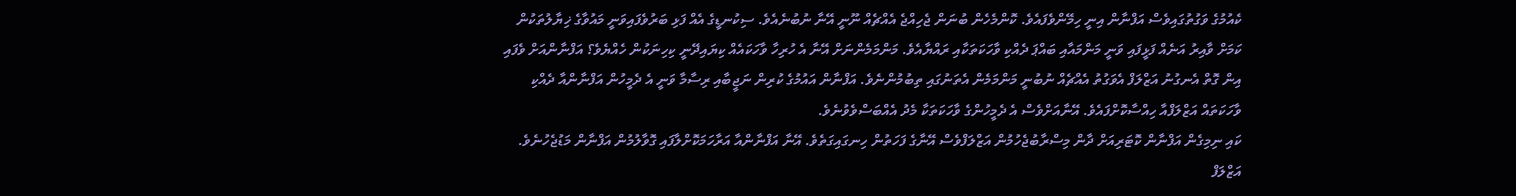ކެއުމުގެ ވަގުތުގައިވެސް އަފްނާން އިނީ ހިމޭންވެފައެވެ. ކޮންމެހެން ބުނަން ޖެހިއްޖެ އެއްޗެއް ނޫނީ އޭނާ ނުބުނެއެވެ. ސިކުނޑީގެ އެއް ފަޅި ބަރުވެފައިވަނީ މައުވާގެ ޚިޔާލުތަކުން ކަމަށް ވާއިރު އަނެއް ފަޅީފައި ވަނީ މަންމައާއި ބައްޕަ ދެއްކި ވާހަކަތަކާއި ރައްޔާއެވެ. މަންމަމެންނަށް އޭނާ އެ ހުރިހާ ވާހަކައެއް ކިޔައިދޭނީ ކިހިނަކުން ހެއްޔެވެ؟ އަފްނާންއަށް ވެފައި އިން ގޮތް އެނގުނު އަޒްލަފް އެވަގުތު އެއްޗެއް ނުބުނީ މަންމަމެން އެތަނުގައި ތިބުމުންނެވެ. އަފްނާން އައުމުގެ ކުރިން ނަޖީބާއި ރިސާމާ ވަނީ އެ ދެމީހުން އަފްނާންއާ ދެއްކި ވާހަކަތައް އަޒްލަފްއާ ހިއްސާކޮށްފައެވެ. އޭނާއަށްވެސް އެ ދެމީހުންގެ ވާހަކަތަކާ މެދު އެއްބަސްވެވުނެވެ.
ކައި ނިމިގެން އަފްނާން ކޮޓަރިއަށް ދާން މިސްރާބުޖެހުމުން އަޒްލަފްވެސް އޭނާގެ ފަހަތުން ހިނގައިގަތެވެ. އޭނާ އަފްނާންއާ އަރާހަމަކޮށްލާފައި ގޮވާލުމުން އަފްނާން މަޑުޖެހުނެވެ. އަޒްލަފް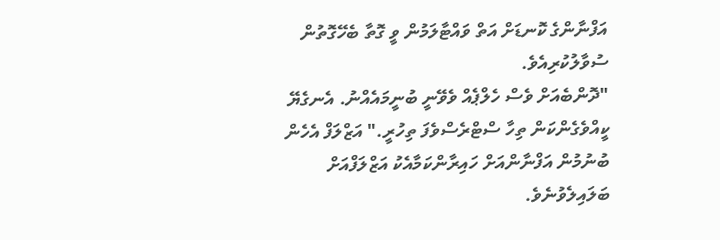އަފްނާންގެ ކޮނޑަށް އަތް ވައްޓާލަމުން ވީ ގޮތާ ބެހޭގޮތުން ސުވާލުކުރިއެވެ.
"ދޮންބެއަށް ވެސް ހެލްޕެއް ވެވޭނީ ބުނީމައެއްނު. އެނގެޔޭ ކީއްވެގެންކަން ތިހާ ސްޓްރެސްވެފަ ތިހުރީ." އަޒްލަފް އެހެން ބުނުމުން އަފްނާންއަށް ހައިރާންކަމާއެކު އަޒްލަފްއަށް ބަލައިލެވުނެވެ.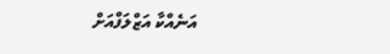އަނެއްކާ އަޒްލަފްއަށް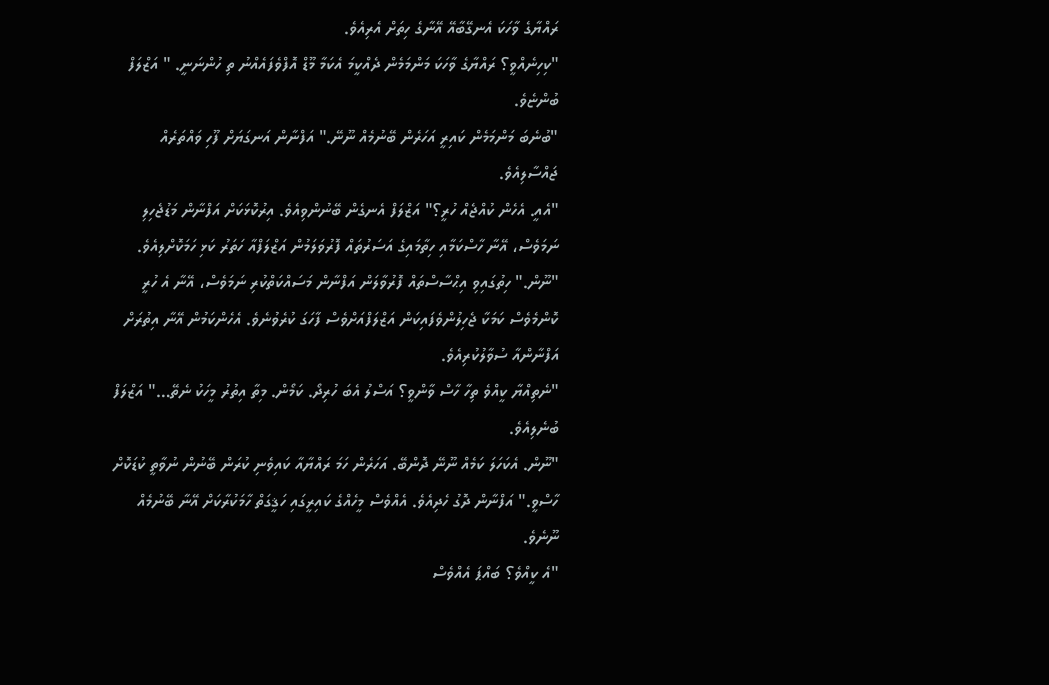ރައްޔާގެ ވާހަކަ އެނގޭބާއޭ އޭނާގެ ހިތަށް އެރިއެވެ.
"ކިހިނެއްވީ؟ ރައްޔާގެ ވާހަކަ މަންމަމެން ދެއްކީމަ އެކަމާ މޫޑް އޮފްވެފައެއްނު ތި ހުންނަނީ. " އަޒްލަފް ބުންޏެވެ.
"ބުނެބަ މަންމަމެން ކައިރީ އަހަރެން ބޭނުމެއް ނޫނޭ." އަފްނާން އަނގަޔަށް ފޫހި ވައްތަރެއް ޖައްސާލިއެވެ.
"އެއީ. އެހެން ކުއްޖެއް ހުރީ؟" އަޒްލަފް އެނގެން ބޭނުންވިއެވެ. އިރުކޮޅަކަށް އަފްނާން މަޑުޖެހިލި ނަމަވެސް، އޭނާ ހާސްކަމާއި ހިތާމައިގެ އަސަރުތައް ފޮރުވަލަމުން އަޒްލަފްއާ ހަތަރު ކަޅި ހަމަކޮށްލިއެވެ.
"ނޫން." ހިތުގައިވި އިޙްސާސްތައް ފޮރުވާލަން އަފްނާން މަސައްކަތްކުރި ނަމަވެސް، އޭނާ އެ ހުރީ ކޮންމެވެސް ކަމަކާ ޖެހިލުންވެފައިކަން އަޒްލަފްއަށްވެސް ފާހަގަ ކުރެވުނެވެ. އެހެންކަމުން އޭނާ އިތުރަށް އަފްނާންއާ ސުވާލުކުރިއެވެ.
"ނެތިއްޔާ ކީއްވެ ތިހާ ހާސް ވާންވީ؟ އަސްލު އެބަ ހުރިދޯ. ކަމޯން. މިތާ އިތުރު މީހަކު ނެތޭ…" އަޒްލަފް ބުނެލިއެވެ.
"ނޫން. އެކަހަލަ ކަމެއް ނޫނޭ ދޮންބޭ. އަހަރެން ހަމަ ރައްޔާއާ ކައިވެނި ކުރަން ބޭނުން ނުވާތީ ކުޑަކޮށް ހާސްވީ." އަފްނާން ދޮގު ހެދިއެވެ. އެއްވެސް މީހެއްގެ ކައިރީގައި ހަޤީގަތް ހާމަކުރާކަށް އޭނާ ބޭނުމެއް ނޫނެވެ.
"އެ ކީއްވެ؟ ބައްޕަ އެއްވެސް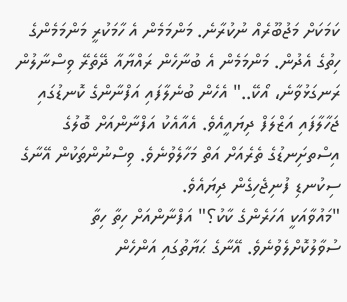ކަމަކަށް މަޖުބޫރެއް ނުކުރާނެ. މަންމަމެން އެ ހާމަކުރީ މަންމަމެންގެ ހިތުގެ އެދުން. މަންމަމެން އެ ބުނާހެން ރައްޔާއާ ދޭތެރޭ ވިސްނާލުން ރަނގަޅުވާނެ، އޯކޭ.." އެހެން ބުނެލާފައި އަފްނާންގެ ކޮނޑުގައި ޖަހާލާފައި އަޒްލަފް ދިޔައީއެވެ. އެއާއެކު އަފްނާންއަށް ބޮލުގެ އިސްތށިަނޑުގެ ތެރެއަށް އަތް މަހާލެވުނެވެ. ވިސްނުންތަކުން އޭނާގެ ސިކުނޑި ފުނިޖެހިގެން ދިޔައެވެ.
"މައުވާއަކީ އަހަރެންގެ ކާކު؟" އަފްނާންއަށް ހިތާ ހިތާ ސުވާލުކޮށްލެވުނެވެ. އޭނާގެ ޙަޔާތުގައި އަންހެން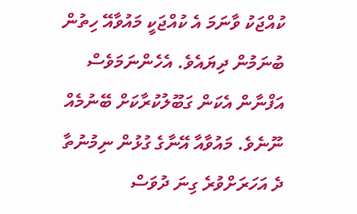ކުއްޖަކު ވާނަމަ އެ ކުއްޖަކީ މައުވާއޭ ހިތުން ބުނަމުން ދިޔައެވެ. އެހެންނަމަވެސް އަފްނާން އެކަން ގަބޫލުކުރާކަށް ބޭނުމެއް ނޫނެވެ. މައުވާއާ އޭނާގެ ގުޅުން ނިމުނުތާ ދެ އަހަރަށްވުރެ ގިނަ ދުވަސް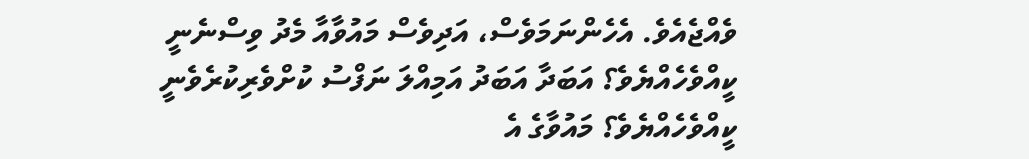ވެއްޖެއެވެ. އެހެންނަމަވެސް، އަދިވެސް މައުވާއާ މެދު ވިސްނެނީ ކީއްވެހެއްޔެވެ؟ އަބަދާ އަބަދު އަމިއްލަ ނަފްސު ކުށްވެރިކުރެވެނީ ކީއްވެހެއްޔެވެ؟ މައުވާގެ އެ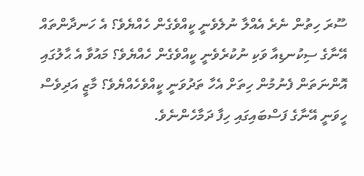ސޫރަ ހިތުން ނެރެ އެއްލާ ނުލެވެނީ ކީއްވެގެން ހެއްޔެވެ؟ އެ ހަނދާންތައް އޭނާގެ ސިކުނޑިއާ ވަކި ނުކުރެވެނީ ކީއްވެގެން ހެއްޔެވެ؟ މައުވާ އެ ޙާލުގައި އޮންނަތަން ފެނުމުން ހިތަށް އެހާ ތަދުވަނީ ކީއްވެހެއްޔެވެ؟ މާޒީ އަދިވެސް ހީވަނީ އޭނާގެ ފަސްބައިގައި ހިފާ ދަމާހެންނެވެ.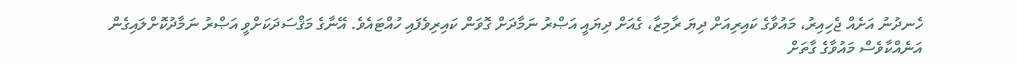ހެނދުނު އަށެއް ޖެހިއިރު، މައުވާގެ ކައިރިއަށް ދިޔަ ރާމިޒާ، ގެއަށް ދިޔައީ އަޞްރު ނަމާދަށް ގޮވަން ކައިރިވެފައި ހުއްޓައެވެ. އޭނާގެ މަޤްސަދަކަށްވީ އަޞްރު ނަމާދުކޮށްލައިގެން އަނެއްކާވެސް މައުވާގެ ގާތަށް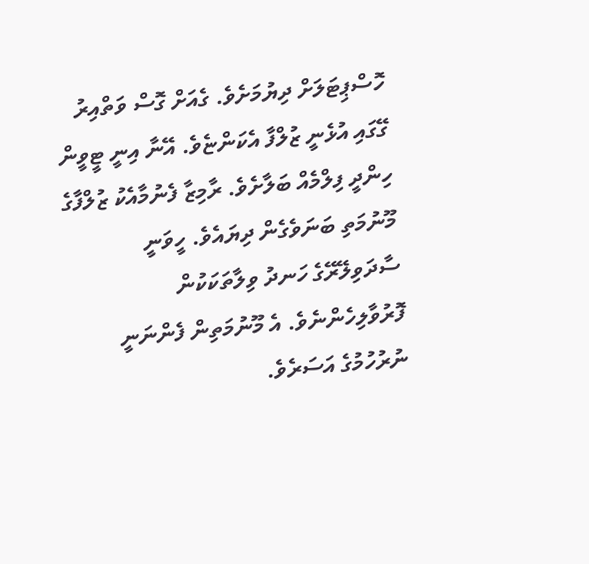ހޮސްޕިޓަލަށް ދިޔުމަށެވެ. ގެއަށް ގޮސް ވަތްއިރު ގޭގައި އުޅެނީ ޒުލްފާ އެކަންޏެވެ. އޭނާ އިނީ ޓީވީން ހިންދީ ފިލްމެއް ބަލާށެވެ. ރާމިޒާ ފެނުމާއެކު ޒުލްފާގެ މޫނުމަތި ބަނަވެގެން ދިޔައެވެ. ހީވަނީ ސާދަވިލޭރޭގެ ހަނދު ވިލާތަކަކުން ފޮރުވާލިހެންނެވެ. އެ މޫނުމަތިން ފެންނަނީ ނުރުހުމުގެ އަސަރެވެ.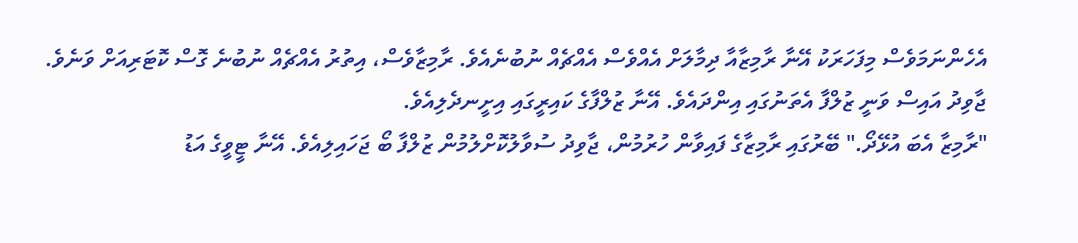އެހެންނަމަވެސް މިފަހަރަކު އޭނާ ރާމިޒާއާ ދިމާލަށް އެއްވެސް އެއްޗެއް ނުބުނެއެވެ. ރާމިޒާވެސް، އިތުރު އެއްޗެއް ނުބުނެ ގޮސް ކޮޓަރިއަށް ވަނެވެ.
ޖާވިދު އައިސް ވަނީ ޒުލްފާ އެތަނުގައި އިންދައެވެ. އޭނާ ޒުލްފާގެ ކައިރީގައި އިށީނދެލިއެވެ.
"ރާމިޒާ އެބަ އުޅޭދޯ." ބޭރުގައި ރާމިޒާގެ ފައިވާން ހުރުމުން، ޖާވިދު ސުވާލުކޮށްލުމުން ޒުލްފާ ބޯ ޖަހައިލިއެވެ. އޭނާ ޓީވީގެ އަޑު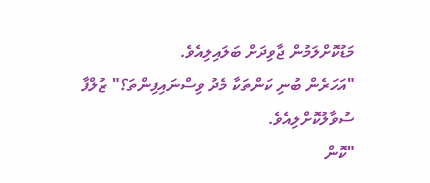މަޑުކޮށްލަމުން ޖާވިދަށް ބަލައިލިއެވެ.
"އަހަރެން ބުނި ކަންތަކާ މެދު ވިސްނައިފިންތަ؟" ޒުލްފާ ސުވާލުކޮށްލިއެވެ.
"ކޮން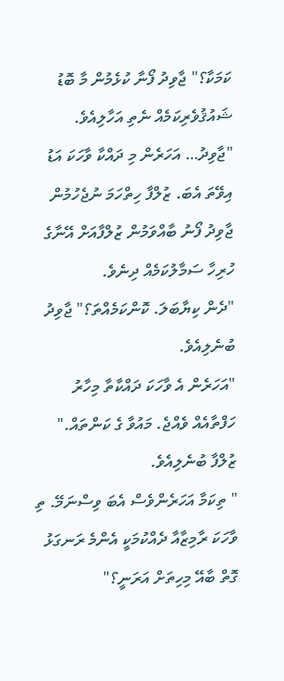ކަމަކާ؟" ޖާވިދު ފޯނާ ކުޅެމުން މާ ބޮޑު ޝައުޤުވެރިކަމެއް ނެތި އަހާލިއެވެ.
"ޖާވިދު… އަހަރެން މި ދައްކާ ވާހަކަ އަޑު އިވޭތަ އެބަ. ޒުލްފާ ހިތްހަމަ ނުޖެހުމުން ޖާވިދު ފޯނު ބާއްވަމުން ޒުލްފާއަށް އޭނާގެ ހުރިހާ ސަމާލުކަމެއް ދިނެވެ.
"ދެން ކިޔާބަލަ. ކޮންކަމެއްތަ؟" ޖާވިދު ބުނެލިއެވެ.
"އަހަރެން އެ ވާހަކަ ދައްކާތާ މިހާރު ހަފްތާއެއް ވެއްޖެ. މައުވާ ގެ ކަންތައް." ޒުލްފާ ބުނެލިއެވެ.
" ތިކަމާ އަހަރެންވެސް އެބަ ވިސްނަމޭ. ތި ވާހަކަ ރާމިޒާއާ ދެއްކުމަކީ އެންމެ ރަނގަޅު ގޮތް ބާއޭ މިހިތަށް އަރަނީ؟"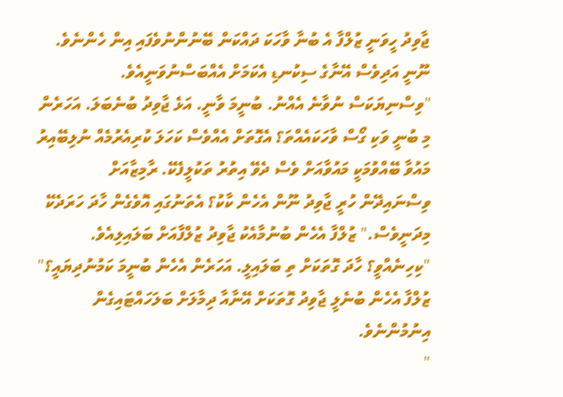ޖާވިދު ހީވަނީ ޒުލްފާ އެ ބުނާ ވާހަކަ ދައްކަން ބޭނުންނުވެފައި އިން ހެންނެވެ. ނޫނީ އަދިވެސް އޭނާގެ ސިކުނޑި އެކަމަށް އެއްބަސްނުވަނީއެވެ.
"ވިސްނިޔަކަސް ނުވާނެ އެއްނު. ބުނީމަ ވާނީ. އަޅެ ޖާވިދު ބުނެބަލަ. އަހަރެން މި ބުނީ ވަކި ގޯސް ވާހަކައެއްތަ؟ އެގޮތަށް އެއްވެސް ކަހަލަ ކުރިއެރުމެއް ނުލިބޭއިރު މައުވާ ބޭއްވުމަކީ މައުވާއަށް ވެސް ދެވޭ އިތުރު ތަކުލީފެކޭ. ރާމިޒާއަށް ވިސްނައިދޭން ހުރީ ޖާވިދު ނޫން އެހެން ކާކު؟ އެތަނުގައި އޮވެގެން ހާދަ ހަރަދެކޭ މިދަނީވެސް." ޒުލްފާ އެހެން ބުނުމާއެކު ޖާވިދު ޒުލްފާއަށް ބަލައިލިއެވެ.
"ކިހިނެއްވީ؟ ހާދަ ގޮތަކަށް ތި ބަލައިލީ. އަހަރެން އެހެން ބުނީމަ ކަމުނުދިޔައީ؟" ޒުލްފާ އެހެން ބުނެލީ ޖާވިދު ގޮތަކަށް އޭނާއާ ދިމާލަށް ބަލަހައްޓައިގެން އިނުމުންނެވެ.
"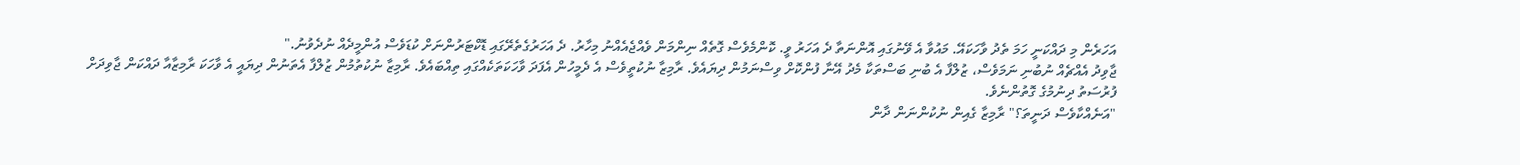އަހަރެން މި ދައްކަނީ ހަމަ ތެދު ވާހަކައޭ. މައުވާ އެ ވޭނުގައި އޮންނަތާ ދެ އަހަރު ވީ. ކޮންމެވެސް ގޮތެއް ނިންމަން ވެއްޖެއެއްނު މިހާރު. ދެ އަހަރުގެތެރޭގައި ޑޮކްޓަރުންނަށް ކުޑަވެސް އުންމީދެއް ނުދެވުނު."
ޖާވިދު އެއްޗެއް ނުބުނި ނަމަވެސް، ޒުލްފާ އެ ބުނި ބަސްތަކާ މެދު އޭނާ ފުންކޮށް ވިސްނަމުން ދިޔައެވެ. ރާމިޒާ ނުކުތީވެސް އެ ދެމީހުން އެފަދަ ވާހަކަތަކެއްގައި ތިއްބައެވެ. ރާމިޒާ ނުކުތުމުން ޒުލްފާ އެތަނުން ދިޔައީ އެ ވާހަކަ ރާމިޒާއާ ދައްކަން ޖާވިދަށް ފުރުސަތު ދިނުމުގެ ގޮތުންނެވެ.
"އަނެއްކާވެސް ދަނީތަ؟" ރާމިޒާ ގެއިން ނުކުންނަން ދާން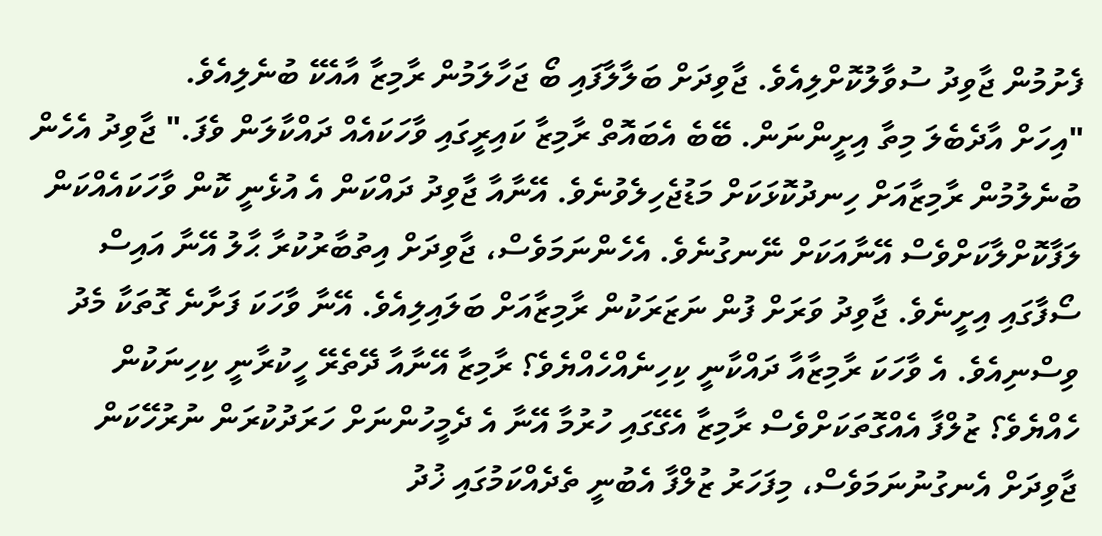ފެށުމުން ޖާވިދު ސުވާލުކޮށްލިއެވެ. ޖާވިދަށް ބަލާލާފައި ބޯ ޖަހާލަމުން ރާމިޒާ އާއެކޭ ބުނެލިއެވެ.
"އިހަށް އާދެބެލަ މިތާ އިށީންނަން. ބޭބެ އެބައޮތް ރާމިޒާ ކައިރީގައި ވާހަކައެއް ދައްކާލަން ވެފަ." ޖާވިދު އެހެން ބުނެލުމުން ރާމިޒާއަށް ހިނދުކޮޅަކަށް މަޑުޖެހިލެވުނެވެ. އޭނާއާ ޖާވިދު ދައްކަން އެ އުޅެނީ ކޮން ވާހަކައެއްކަން ލަފާކޮށްލާކަށްވެސް އޭނާއަކަށް ނޭނގުނެވެ. އެހެންނަމަވެސް، ޖާވިދަށް އިތުބާރުކުރާ ޙާލު އޭނާ އައިސް ސޯފާގައި އިށީނެވެ. ޖާވިދު ވަރަށް ފުން ނަޒަރަކުން ރާމިޒާއަށް ބަލައިލިއެވެ. އޭނާ ވާހަކަ ފަށާނެ ގޮތަކާ މެދު ވިސްނިއެވެ. އެ ވާހަކަ ރާމިޒާއާ ދައްކާނީ ކިހިނެއްހެއްޔެވެ؟ ރާމިޒާ އޭނާއާ ދޭތެރޭ ހީކުރާނީ ކިހިނަކުން ހެއްޔެވެ؟ ޒުލްފާ އެއްގޮތަކަށްވެސް ރާމިޒާ އެގޭގައި ހުރުމާ އޭނާ އެ ދެމީހުންނަށް ހަރަދުކުރަން ނުރުހޭކަން ޖާވިދަށް އެނގުނުނަމަވެސް، މިފަހަރު ޒުލްފާ އެބުނީ ތެދެއްކަމުގައި ޚުދު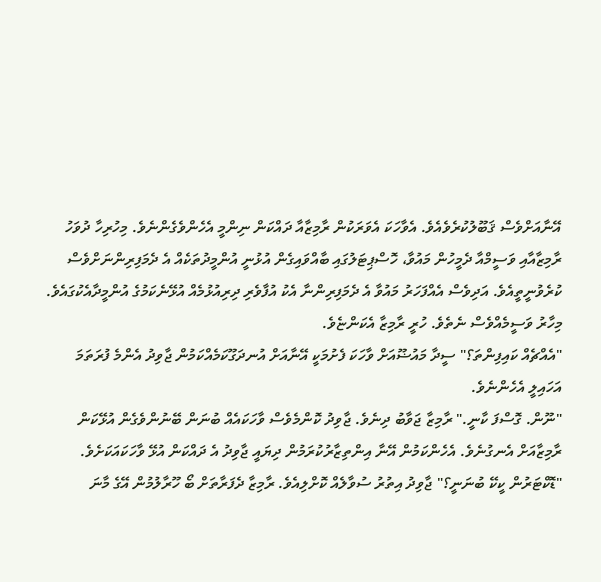އޭނާއަށްވެސް ޤަބޫލުކުރެވެއެވެ. އެވާހަކަ އެވަރަކުން ރާމިޒާއާ ދައްކަން ނިންމީ އެހެންވެގެންނެވެ. މިހުރިހާ ދުވަހު ރާމިޒާއާއި ވަސީމްއާ ދެމީހުން މައުވާ، ހޮސްޕިޓަލުގައި ބާއްވައިގެން އުޅުނީ އުންމީދުތަކެއް އެ ދެމަފިރިންނަށްވެސް ކުރެވުނީތީއެވެ. އަދިވެސް އެއްފަހަރު މައުވާ އެ ދެމަފިރިންނާ އެކު އުފާވެރި ދިރިއުޅުމެއް އުޅޭނެކަމުގެ އުންމީދާއެކުގައެވެ. މިހާރު ވަސީމެއްވެސް ނެތެވެ. ހުރީ ރާމިޒާ އެކަންޏެވެ.
"އެއްޗެއް ކައިފިންތަ؟" ސީދާ މައުޟޫއަށް ވާހަކަ ފެށުމަކީ އޭނާއަށް އުނދަގޫކަމެއްކަމުން ޖާވިދު އެންމެ ފުރަތަމަ އަހައިލީ އެހެންނެވެ.
"ނޫން. ގޮސްފަ ކާނީ." ރާމިޒާ ޖަވާބު ދިނެވެ. ޖާވިދު ކޮންމެވެސް ވާހަކައެއް ބުނަން ބޭނުންވެގެން އުޅޭކަން ރާމިޒާއަށް އެނގުނެވެ. އެހެންކަމުން އޭނާ އިންތިޒާރުކުރަމުން ދިޔައީ ޖާވިދު އެ ދައްކަން އުޅޭ ވާހަކައަކަށެވެ.
"ޑޮކްޓަރުން ކީކޭ ބުނަނީ؟" ޖާވިދު އިތުރު ސުވާލެއް ކޮށްލިއެވެ. ރާމިޒާ ދެފަރާތަށް ބޯ ހޫރާލުމުން އޭގެ މާނަ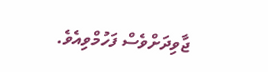ޖާވިދަށްވެސް ފަހުމްވިއެވެ.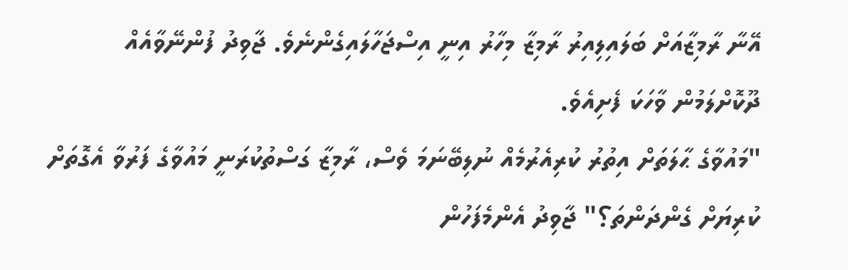އޭނާ ރާމިޒާއަށް ބަލައިލިއިރު ރާމިޒާ މިހާރު އިނީ އިސްޖަހާލައިގެންނެވެ. ޖާވިދު ފުންނޭވާއެއް ދޫކޮށްލަމުން ވާހަކަ ފެށިއެވެ.
"މައުވާގެ ޙާލަތަށް އިތުރު ކުރިއެރުމެއް ނުލިބޭނަމަ ވެސް، ރާމިޒާ ގަސްތުކުރަނީ މައުވާގެ ފަރުވާ އެގޮތަށް ކުރިޔަށް ގެންދަންތަ؟" ޖާވިދު އެންމެފަހުން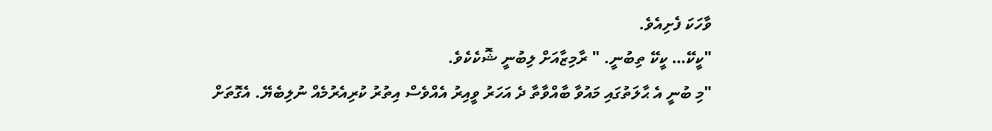ވާހަކަ ފެށިއެވެ.
"ކީކޭ… ކީކޭ ތިބުނީ. " ރާމިޒާއަށް ލިބުނީ ޝޮކެކެވެ.
"މި ބުނީ އެ ޙާލަތުގައި މައުވާ ބާއްވާތާ ދެ އަހަރު ވީއިރު އެއްވެސް އިތުރު ކުރިއެރުމެއް ނުލިބެޔޭ. އެގޮތަށް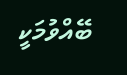ބޭއްވުމަކީ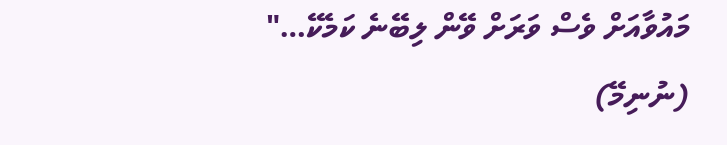މައުވާއަށް ވެސް ވަރަށް ވޭން ލިބޭނެ ކަމެކޭ…"
(ނުނިމޭ)